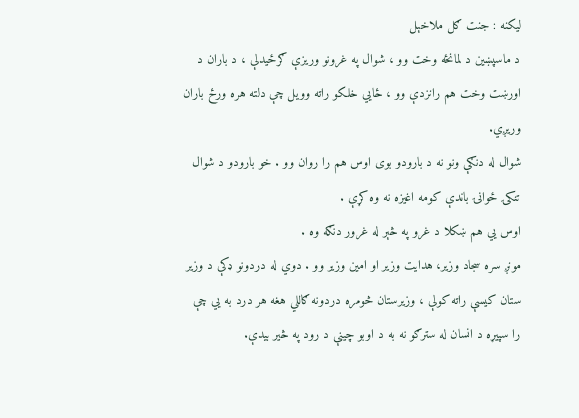لیکنه : جنت ګل ملاخېل
د ماسپښين د لمانځه وخت وو ، شوال په غرونو وریزې ګرځیدلې ، د باران د اورښت وخت هم رانزدې وو ، ځايي خلکو راته وویل چې دلته هره ورځ باران وریږي.
شوال له دنګې ونو نه د بارودو بوی اوس هم را روان وو . خو بارودو د شوال تنکۍ ځوانۍ باندې کومه اغیزه نه وه کړې .
اوس يي هم ښکلا د غرو په څېر له غرور دنګه وه .
مونږ سره سجاد وزیر، هدايت وزیر او امین وزیر وو . دوي له دردونو ډکې د وزير ستان کيسې راته کولې ، وزیرستان څومره دردونه ګاللي هغه هر درد به يي چې را سپیړه د انسان له سترګو نه به د اوبو چینې د رود په څیر بیدې.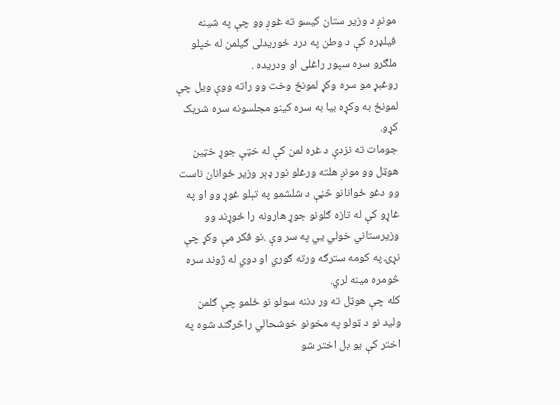مونږ د وزیر ستان کیسو ته غوږ وو چې په شینه فیلډره کې د وطن په درد ځوریدلی ګیلمن له خپلو ملګرو سره سپور راغلی او ودریده .
روغبړ مو سره وکړ لمونځ وخت وو راته ووې ویل چې لمونځ به وکړه بیا به سره کینو مجلسونه سره شریک کړو.
جومات ته نزدې د غره لمن کې له خټې جوړ خټین هوټل وو مونږ هلته ورغلو نور ډېر وزیر ځوانان ناست وو دغو ځوانانو څڼې د شلشمو په تېلو غوړ وو او په غاړو کې له تازه ګلونو جوړ هارونه را ځوړند وو وزیرستاني خولي يي په سر وې .نو فکر مې وکړ چې نړۍ په کومه سترګه ورته ګوري او دوي له ژوند سره څومره مینه لري.
کله چې هوټل ته ور دننه سولو نو ځلمو چې ګلمن ولید نو د ټولو په مخونو خوشحالي راڅرګند شوه په اختر کې یو بل اختر شو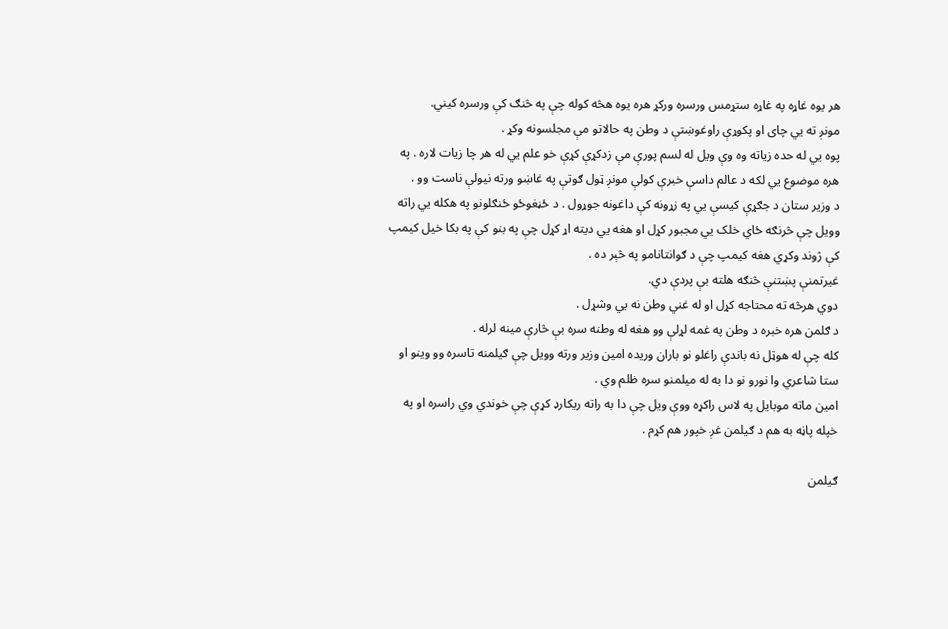هر یوه غاړه په غاړه ستړمس ورسره ورکړ هره يوه هڅه کوله چې په څنګ کې ورسره کیني.
مونږ ته يي چای او پکوړې راوغوښتې د وطن په حالاتو مې مجلسونه وکړ .
پوه يي له حده زیاته وه وې ویل له لسم پورې مې زدکړې کړې خو علم يي له هر چا زیات لاره . په هره موضوع يي لکه د عالم داسې خبرې کولې مونږ ټول ګوتې په غاښو ورته نیولې ناست وو .
د وزير ستان د جګړې کیسې يي په زړونه کې داغونه جوړول . د ځڼغوځو ځنګلونو په هکله يي راته وویل چې څرنګه ځاي خلک يي مجبور کړل او هغه يي دیته اړ کړل چې په بنو کې په بکا خیل کیمپ کې ژوند وکړي هغه کیمپ چې د ګوانتانامو په څېر ده .
غیرتمنې پښتنې څنګه هلته بې پردې دي.
دوي هرڅه ته محتاجه کړل او له غني وطن نه يي وشړل .
د ګلمن هره خبره د وطن په غمه لړلې وو هغه له وطنه سره بې څارې مینه لرله .
کله چې له هوټل نه باندې راغلو نو باران وریده امین وزیر ورته وویل چې ګیلمنه تاسره وو وینو او ستا شاعري وا نورو نو دا به له ميلمنو سره ظلم وي .
امین ماته موبايل په لاس راکړه ووې ویل چې دا به راته ریکارډ کړې چې خوندي وي راسره او په خپله پاڼه به هم د ګیلمن غږ خپور هم کړم .

ګیلمن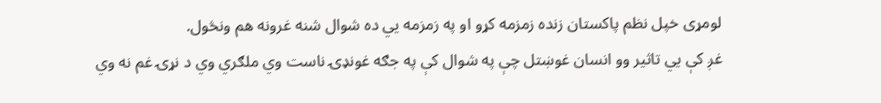لومړی خپل نظم پاکستان زنده زمزمه کړو او په زمزمه يي ده شوال شنه غرونه هم ونڅول.
غږ کې يي تاثیر وو انسان غوښتل چې په شوال کې په جګه غونډۍ ناست وي ملګري وي د نړۍ غم نه وي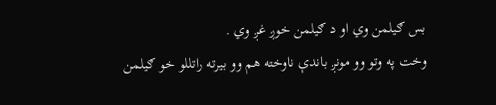بس ګیلمن وي او د ګیلمن خوږ غږ وي .
وخت په وتو وو مونږ باندې ناوخته هم وو بیرته راتللو خو ګیلمن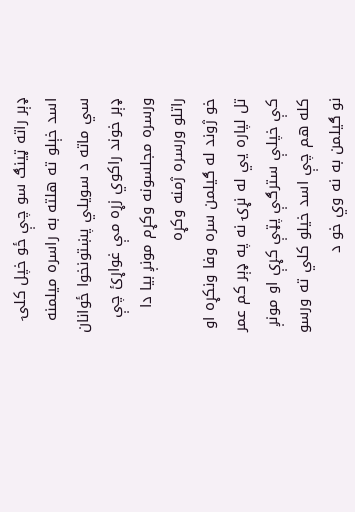ډېر راته ټینګ سو چې ځو خپل کلۍ اسد خېلو ته هلته به راسره میلمنه سي ماته د سویلي پښتونخوا ځوانان ډېر خوند راکوي زړه مې غواړئ چې ورسره مجلسونه وکړم مونږ بيا دا راتلو ورسره ژمنه وکړه
خو ژوند له ګیلمن سره وفا ونکړه او تل لپاره يي له نړۍ نه په ډېر کم عمر کې خپلې سترګې پټې کړې او مونږ کله هم چې اسد خیلو کلي ته ورسو نو ګیلمن به نه وي خو د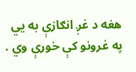هغه د غږ انګازې به يي په غرونو کې خورې وي .